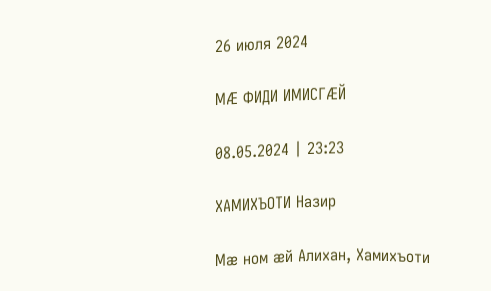26 июля 2024

МÆ ФИДИ ИМИСГÆЙ

08.05.2024 | 23:23

ХАМИХЪОТИ Назир

Мæ ном æй Алихан, Хамихъоти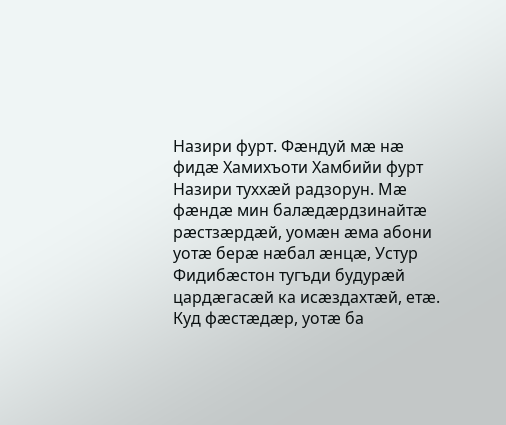Назири фурт. Фæндуй мæ нæ фидæ Хамихъоти Хамбийи фурт Назири туххæй радзорун. Мæ фæндæ мин балæдæрдзинайтæ рæстзæрдæй, уомæн æма абони  уотæ берæ нæбал æнцæ, Устур Фидибæстон тугъди будурæй цардæгасæй ка исæздахтæй, етæ. Куд фæстæдæр, уотæ ба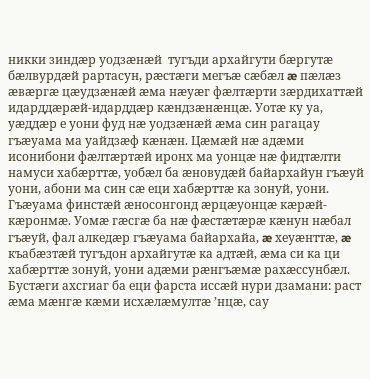никки зиндæр уодзæнæй  тугъди архайгути бæргутæ бæлвурдæй рартасун, рæстæги мегъæ сæбæл æ пæлæз æвæргæ цæудзæнæй æма нæуæг фæлтæрти зæрдихаттæй идарддæрæй-идарддæр кæндзæнæнцæ. Уотæ ку уа, уæддæр е уони фуд нæ уодзæнæй æма син рагацау гъæуама ма уайдзæф кæнæн. Цæмæй нæ адæми исонибони фæлтæртæй иронх ма уонцæ нæ фидтæлти намуси хабæрттæ, уобæл ба æновудæй байархайун гъæуй уони, абони ма син сæ еци хабæрттæ ка зонуй, уони. Гъæуама финстæй æносонгонд æрцæуонцæ кæрæй-кæронмæ. Уомæ гæсгæ ба нæ фæстæтæрæ кæнун нæбал гъæуй, фал алкедæр гъæуама байархайа, æ хеуæнттæ, æ къабæзтæй тугъдон архайгутæ ка адтæй, æма си ка ци хабæрттæ зонуй, уони адæми рæнгъæмæ рахæссунбæл. Бустæги ахсгиаг ба еци фарста иссæй нури дзамани: раст æма мæнгæ кæми исхæлæмултæ ’нцæ, сау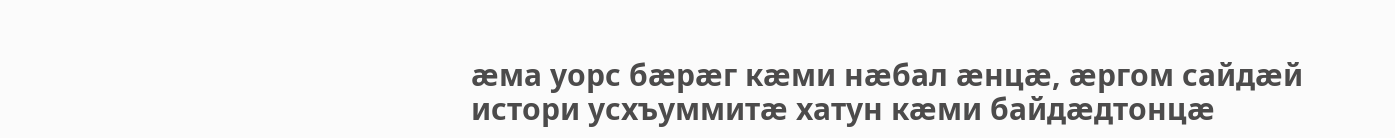æма уорс бæрæг кæми нæбал æнцæ, æргом сайдæй истори усхъуммитæ хатун кæми байдæдтонцæ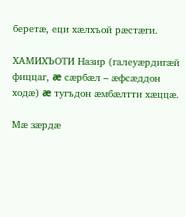беретæ, еци хæлхъой рæстæги.

ХАМИХЪОТИ Назир (галеуæрдигæй фиццаг, æ сæрбæл – æфсæддон ходæ) æ тугъдон æмбæлтти хæццæ.

Мæ зæрдæ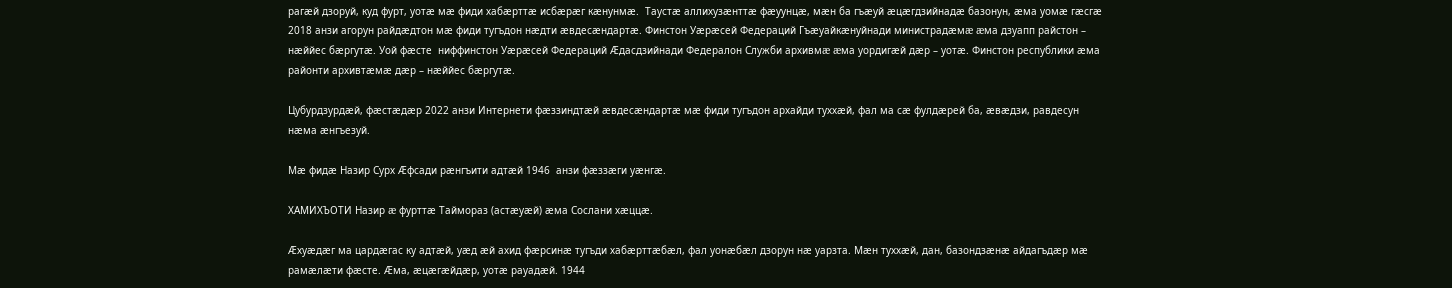рагæй дзоруй, куд фурт, уотæ мæ фиди хабæрттæ исбæрæг кæнунмæ.  Таустæ аллихузæнттæ фæуунцæ, мæн ба гъæуй æцæгдзийнадæ базонун, æма уомæ гæсгæ 2018 анзи агорун райдæдтон мæ фиди тугъдон нæдти æвдесæндартæ. Финстон Уæрæсей Федераций Гъæуайкæнуйнади министрадæмæ æма дзуапп райстон – нæййес бæргутæ. Уой фæсте  ниффинстон Уæрæсей Федераций Æдасдзийнади Федералон Служби архивмæ æма уордигæй дæр – уотæ. Финстон республики æма районти архивтæмæ дæр – нæййес бæргутæ.

Цубурдзурдæй, фæстæдæр 2022 анзи Интернети фæззиндтæй æвдесæндартæ мæ фиди тугъдон архайди туххæй, фал ма сæ фулдæрей ба, æвæдзи, равдесун нæма æнгъезуй.

Мæ фидæ Назир Сурх Æфсади рæнгъити адтæй 1946  анзи фæззæги уæнгæ.

ХАМИХЪОТИ Назир æ фурттæ Таймораз (астæуæй) æма Сослани хæццæ.

Æхуæдæг ма цардæгас ку адтæй, уæд æй ахид фæрсинæ тугъди хабæрттæбæл, фал уонæбæл дзорун нæ уарзта. Мæн туххæй, дан, базондзæнæ айдагъдæр мæ рамæлæти фæсте. Æма, æцæгæйдæр, уотæ рауадæй. 1944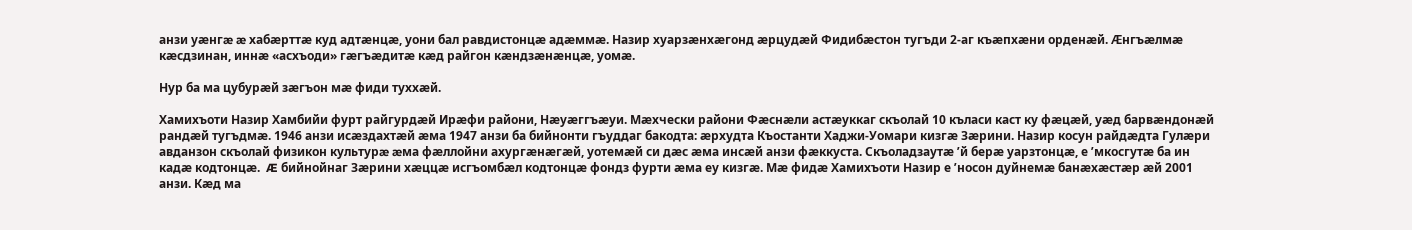анзи уæнгæ æ хабæрттæ куд адтæнцæ, уони бал равдистонцæ адæммæ. Назир хуарзæнхæгонд æрцудæй Фидибæстон тугъди 2-аг къæпхæни орденæй. Æнгъæлмæ кæсдзинан, иннæ «асхъоди» гæгъæдитæ кæд райгон кæндзæнæнцæ, уомæ.

Нур ба ма цубурæй зæгъон мæ фиди туххæй.

Хамихъоти Назир Хамбийи фурт райгурдæй Ирæфи райони, Нæуæггъæуи. Мæхчески райони Фæснæли астæуккаг скъолай 10 къласи каст ку фæцæй, уæд барвæндонæй рандæй тугъдмæ. 1946 анзи исæздахтæй æма 1947 анзи ба бийнонти гъуддаг бакодта: æрхудта Къостанти Хаджи-Уомари кизгæ Зæрини. Назир косун райдæдта Гулæри авданзон скъолай физикон культурæ æма фæллойни ахургæнæгæй, уотемæй си дæс æма инсæй анзи фæккуста. Скъоладзаутæ ’й берæ уарзтонцæ, е ’мкосгутæ ба ин кадæ кодтонцæ.  Æ бийнойнаг Зæрини хæццæ исгъомбæл кодтонцæ фондз фурти æма еу кизгæ. Мæ фидæ Хамихъоти Назир е ’носон дуйнемæ банæхæстæр æй 2001 анзи. Кæд ма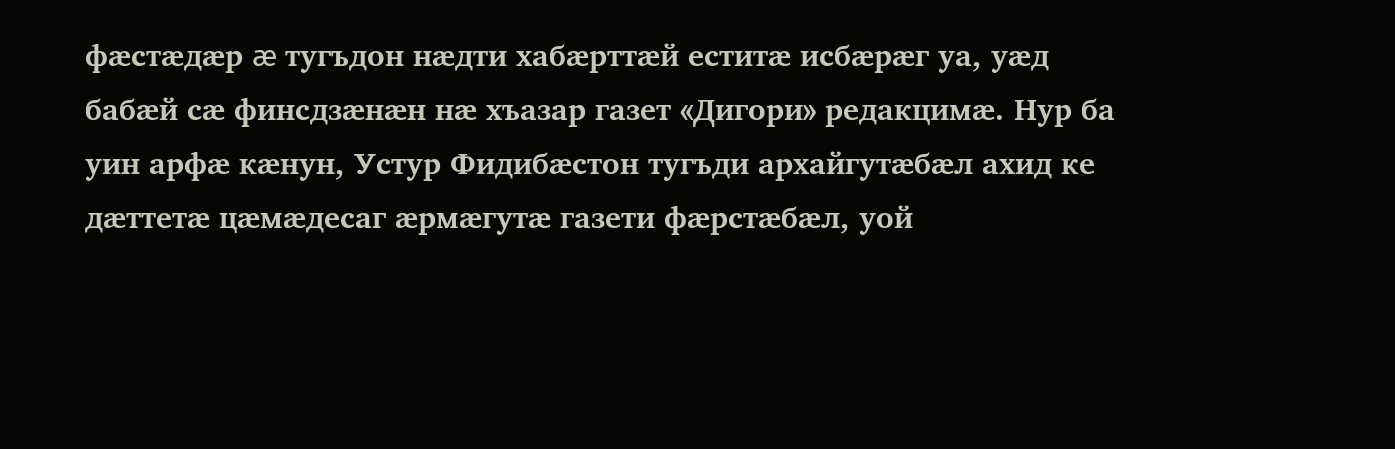фæстæдæр æ тугъдон нæдти хабæрттæй еститæ исбæрæг уа, уæд бабæй сæ финсдзæнæн нæ хъазар газет «Дигори» редакцимæ. Нур ба уин арфæ кæнун, Устур Фидибæстон тугъди архайгутæбæл ахид ке дæттетæ цæмæдесаг æрмæгутæ газети фæрстæбæл, уой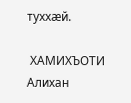туххæй.

 ХАМИХЪОТИ Алихан